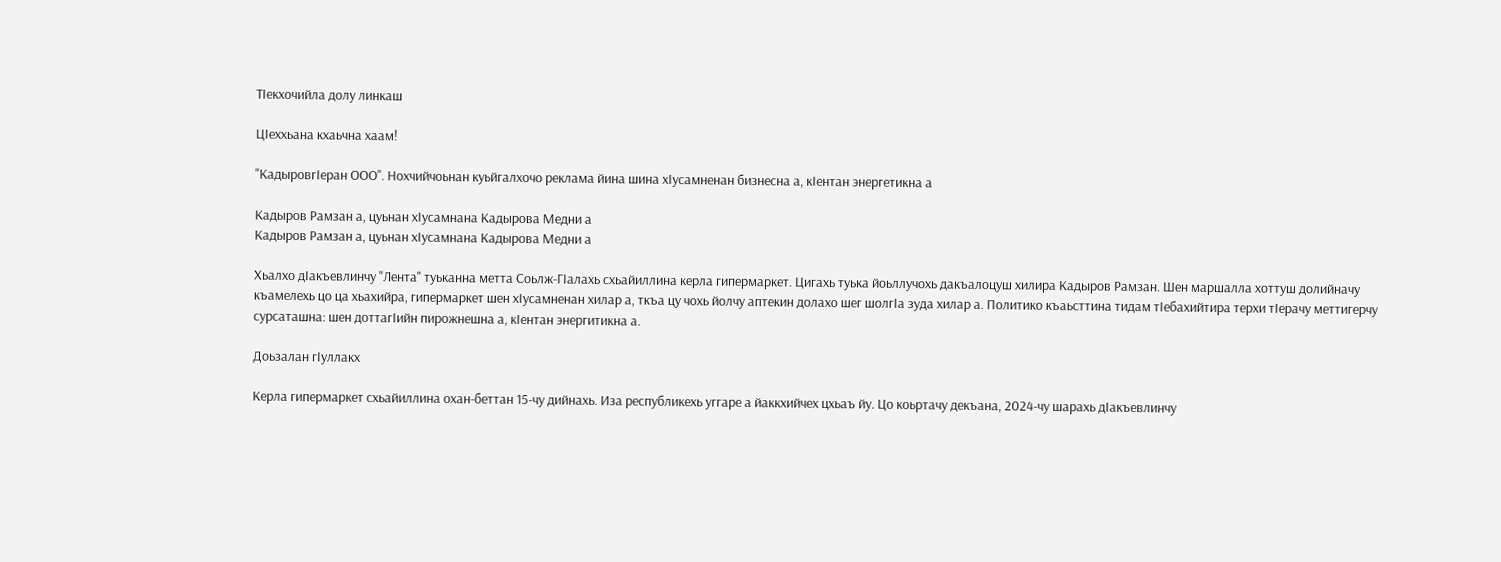ТIекхочийла долу линкаш

ЦIеххьана кхаьчна хаам!

"КадыровгIеран ООО". Нохчийчоьнан куьйгалхочо реклама йина шина хIусамненан бизнесна а, кIентан энергетикна а

Кадыров Рамзан а, цуьнан хIусамнана Кадырова Медни а
Кадыров Рамзан а, цуьнан хIусамнана Кадырова Медни а

Хьалхо дӀакъевлинчу "Лента" туьканна метта Соьлж-ГӀалахь схьайиллина керла гипермаркет. Цигахь туька йоьллучохь дакъалоцуш хилира Кадыров Рамзан. Шен маршалла хоттуш долийначу къамелехь цо ца хьахийра, гипермаркет шен хӀусамненан хилар а, ткъа цу чохь йолчу аптекин долахо шег шолгIа зуда хилар а. Политико къаьсттина тидам тӀебахийтира терхи тIерачу меттигерчу сурсаташна: шен доттагIийн пирожнешна а, кӀентан энергитикна а.

Доьзалан гIуллакх

Керла гипермаркет схьайиллина охан-беттан 15-чу дийнахь. Иза республикехь уггаре а йаккхийчех цхьаъ йу. Цо коьртачу декъана, 2024-чу шарахь дIакъевлинчу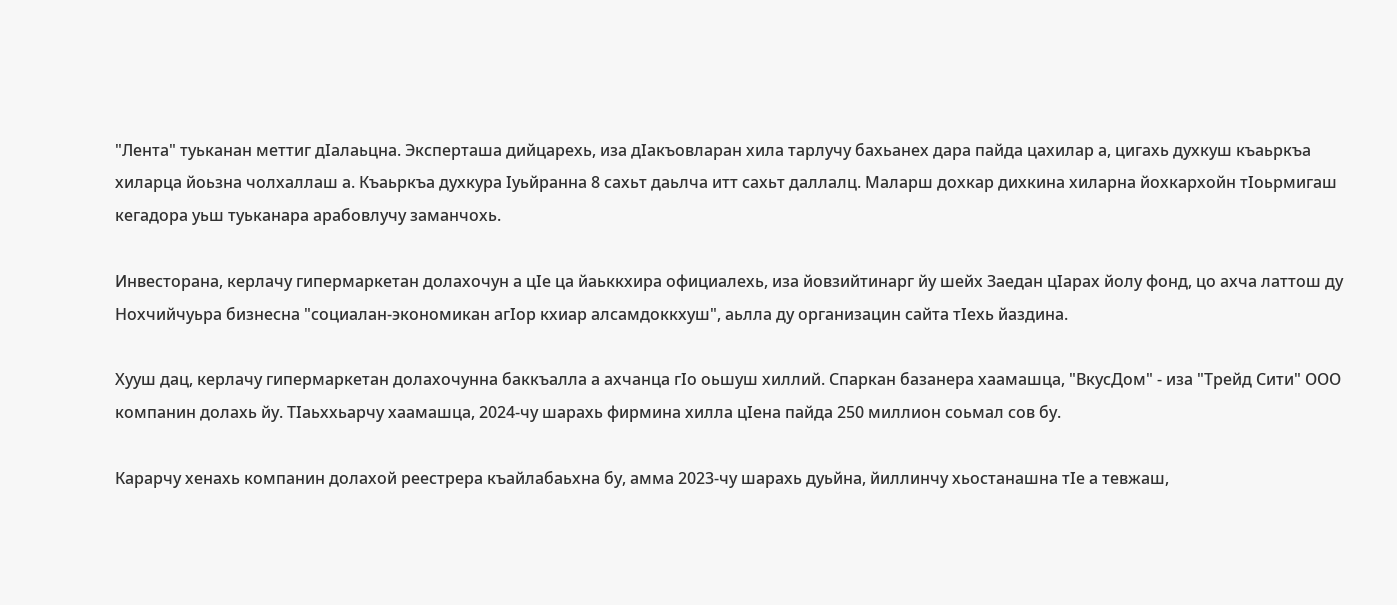"Лента" туьканан меттиг дIалаьцна. Эксперташа дийцарехь, иза дIакъовларан хила тарлучу бахьанех дара пайда цахилар а, цигахь духкуш къаьркъа хиларца йоьзна чолхаллаш а. Къаьркъа духкура Iуьйранна 8 сахьт даьлча итт сахьт даллалц. Маларш дохкар дихкина хиларна йохкархойн тIоьрмигаш кегадора уьш туьканара арабовлучу заманчохь.

Инвесторана, керлачу гипермаркетан долахочун а цIе ца йаьккхира официалехь, иза йовзийтинарг йу шейх Заедан цIарах йолу фонд, цо ахча латтош ду Нохчийчуьра бизнесна "социалан-экономикан агIор кхиар алсамдоккхуш", аьлла ду организацин сайта тIехь йаздина.

Хууш дац, керлачу гипермаркетан долахочунна баккъалла а ахчанца гӀо оьшуш хиллий. Спаркан базанера хаамашца, "ВкусДом" - иза "Трейд Сити" ООО компанин долахь йу. ТӀаьххьарчу хаамашца, 2024-чу шарахь фирмина хилла цӀена пайда 250 миллион соьмал сов бу.

Карарчу хенахь компанин долахой реестрера къайлабаьхна бу, амма 2023-чу шарахь дуьйна, йиллинчу хьостанашна тӀе а тевжаш,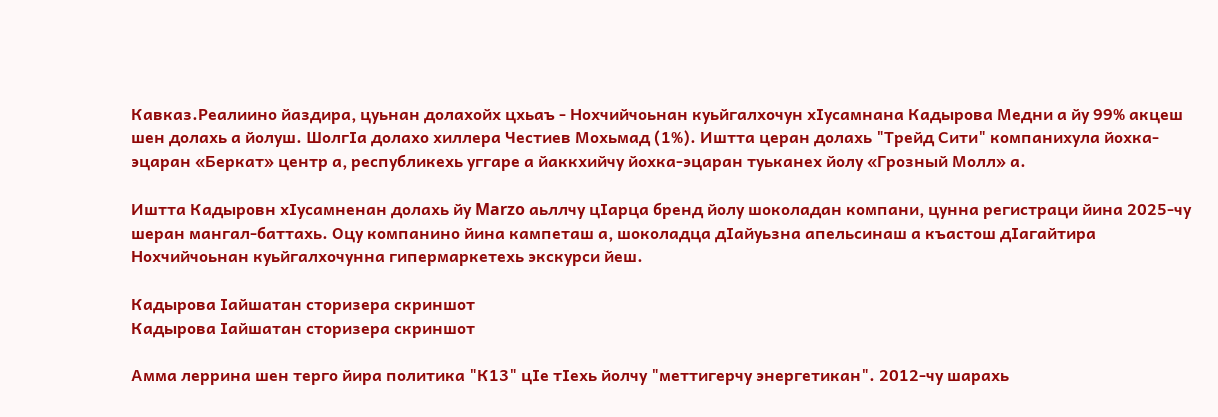Кавказ.Реалиино йаздира, цуьнан долахойх цхьаъ - Нохчийчоьнан куьйгалхочун хӀусамнана Кадырова Медни а йу 99% акцеш шен долахь а йолуш. ШолгIа долахо хиллера Честиев Мохьмад (1%). Иштта церан долахь "Трейд Сити" компанихула йохка-эцаран «Беркат» центр а, республикехь уггаре а йаккхийчу йохка-эцаран туьканех йолу «Грозный Молл» а.

Иштта Кадыровн хӀусамненан долахь йу Marzo аьллчу цIарца бренд йолу шоколадан компани, цунна регистраци йина 2025-чу шеран мангал-баттахь. Оцу компанино йина кампеташ а, шоколадца дӀайуьзна апельсинаш а къастош дIагайтира Нохчийчоьнан куьйгалхочунна гипермаркетехь экскурси йеш.

Кадырова Iайшатан сторизера скриншот
Кадырова Iайшатан сторизера скриншот

Амма леррина шен терго йира политика "К13" цIе тIехь йолчу "меттигерчу энергетикан". 2012-чу шарахь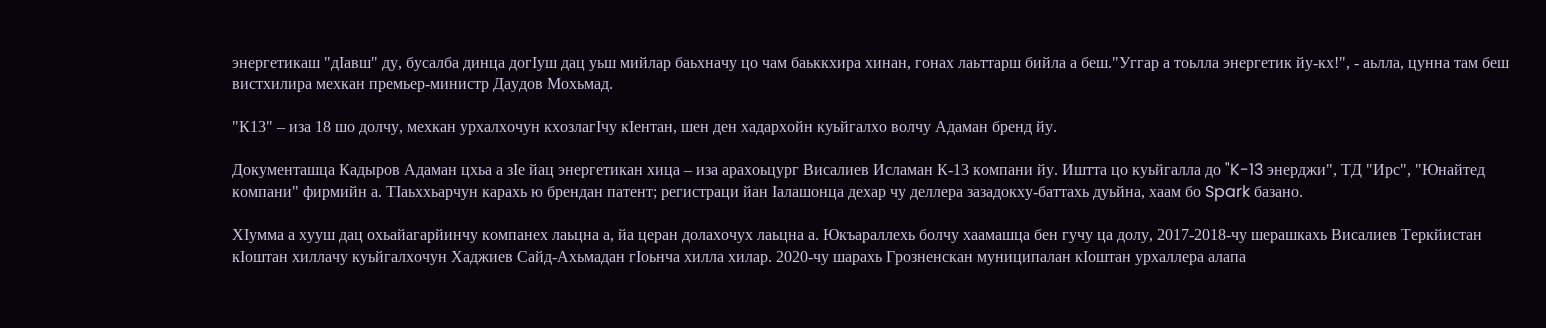энергетикаш "дIавш" ду, бусалба динца догIуш дац уьш мийлар баьхначу цо чам баьккхира хинан, гонах лаьттарш бийла а беш."Уггар а тоьлла энергетик йу-кх!", - аьлла, цунна там беш вистхилира мехкан премьер-министр Даудов Мохьмад.

"К13" – иза 18 шо долчу, мехкан урхалхочун кхозлагIчу кIентан, шен ден хадархойн куьйгалхо волчу Адаман бренд йу.

Документашца Кадыров Адаман цхьа а зӀе йац энергетикан хица – иза арахоьцург Висалиев Исламан К-13 компани йу. Иштта цо куьйгалла до "K-13 энерджи", ТД "Ирс", "Юнайтед компани" фирмийн а. ТӀаьххьарчун карахь ю брендан патент; регистраци йан Iалашонца дехар чу деллера зазадокху-баттахь дуьйна, хаам бо Spark базано.

ХӀумма а хууш дац охьайагарйинчу компанех лаьцна а, йа церан долахочух лаьцна а. Юкъараллехь болчу хаамашца бен гучу ца долу, 2017-2018-чу шерашкахь Висалиев Теркйистан кӀоштан хиллачу куьйгалхочун Хаджиев Сайд-Ахьмадан гӀоьнча хилла хилар. 2020-чу шарахь Грозненскан муниципалан кӀоштан урхаллера алапа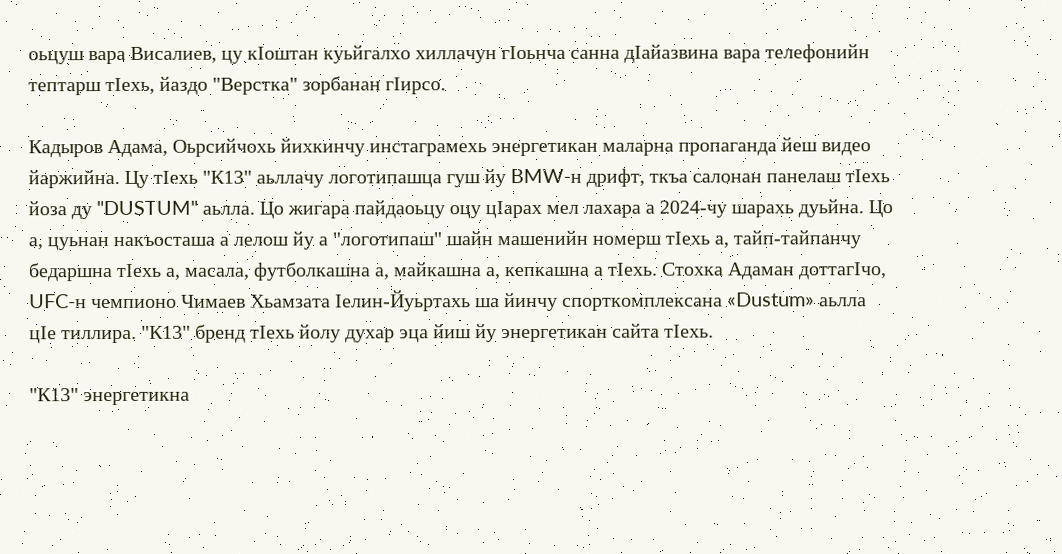оьцуш вара Висалиев, цу кӀоштан куьйгалхо хиллачун гӀоьнча санна дIайазвина вара телефонийн тептарш тӀехь, йаздо "Верстка" зорбанан гӀирсо.

Кадыров Адама, Оьрсийчохь йихкинчу инстаграмехь энергетикан маларна пропаганда йеш видео йаржийна. Цу тIехь "К13" аьллачу логотипашца гуш йу BMW-н дрифт, ткъа салонан панелаш тIехь йоза ду "DUSTUM" аьлла. Цо жигара пайдаоьцу оцу цIарах мел лахара а 2024-чу шарахь дуьйна. Цо а, цуьнан накъосташа а лелош йу а "логотипаш" шайн машенийн номерш тӀехь а, тайп-тайпанчу бедаршна тӀехь а, масала, футболкашна а, майкашна а, кепкашна а тӀехь. Стохка Адаман доттагӀчо, UFC-н чемпионо Чимаев Хьамзата Iелин-Йуьртахь ша йинчу спорткомплексана «Dustum» аьлла цӀе тиллира. "К13" бренд тIехь йолу духар эца йиш йу энергетикан сайта тIехь.

"К13" энергетикна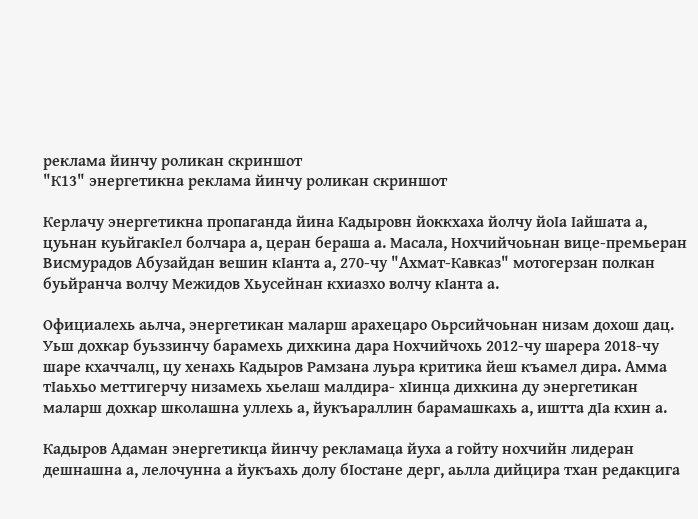реклама йинчу роликан скриншот
"К13" энергетикна реклама йинчу роликан скриншот

Керлачу энергетикна пропаганда йина Кадыровн йоккхаха йолчу йоӀа Ӏайшата а, цуьнан куьйгакӀел болчара а, церан бераша а. Масала, Нохчийчоьнан вице-премьеран Висмурадов Абузайдан вешин кӀанта а, 270-чу "Ахмат-Кавказ" мотогерзан полкан буьйранча волчу Межидов Хьусейнан кхиазхо волчу кӀанта а.

Официалехь аьлча, энергетикан маларш арахецаро Оьрсийчоьнан низам дохош дац. Уьш дохкар буьззинчу барамехь дихкина дара Нохчийчохь 2012-чу шарера 2018-чу шаре кхаччалц, цу хенахь Кадыров Рамзана луьра критика йеш къамел дира. Амма тIаьхьо меттигерчу низамехь хьелаш малдира- хӀинца дихкина ду энергетикан маларш дохкар школашна уллехь а, йукъараллин барамашкахь а, иштта дӀа кхин а.

Кадыров Адаман энергетикца йинчу рекламаца йуха а гойту нохчийн лидеран дешнашна а, лелочунна а йукъахь долу бӀостане дерг, аьлла дийцира тхан редакцига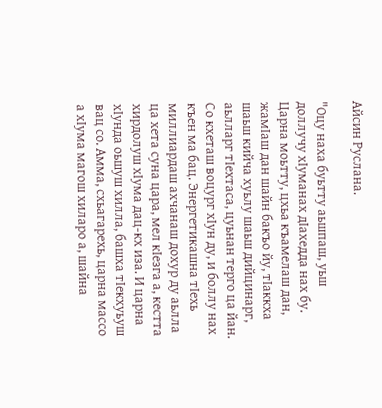Айсин Руслана.

"Оцу наха буьтту аьшпаш, уьш доллучу хIуманах дIахедда нах бу. Царна моьтту, цхьа къамелаш дан, жамIаш дан шайн бакъо йу, тIаккха шаьш кийча хуьлу шаьш дийцинарг, аьлларг тIехтаса, цуьнан терго ца йан. Со кхеташ воцург хIун ду, и боллу нах къен ма бац. Энергетикашна тIехь миллиардаш ахчанаш дохур ду аьлла ца хета суна цара, мел кӀезга а, кестта хирдолуш хIума дац-кх иза. И царна хӀунда оьшуш хилла, башха тIекхуьуш вац со. Амма, схьагарехь, царна массо а хӀума магош хиларо а, шайна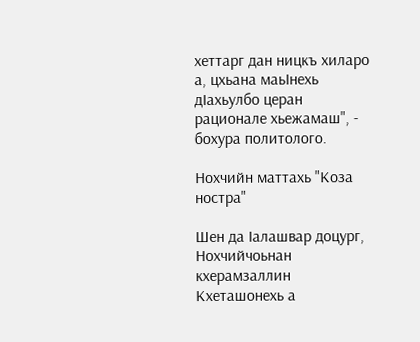хеттарг дан ницкъ хиларо а, цхьана маьIнехь дӀахьулбо церан рационале хьежамаш", - бохура политолого.

Нохчийн маттахь "Коза ностра"

Шен да Iалашвар доцург, Нохчийчоьнан кхерамзаллин Кхеташонехь а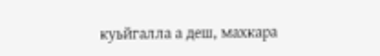куьйгалла а деш, махкара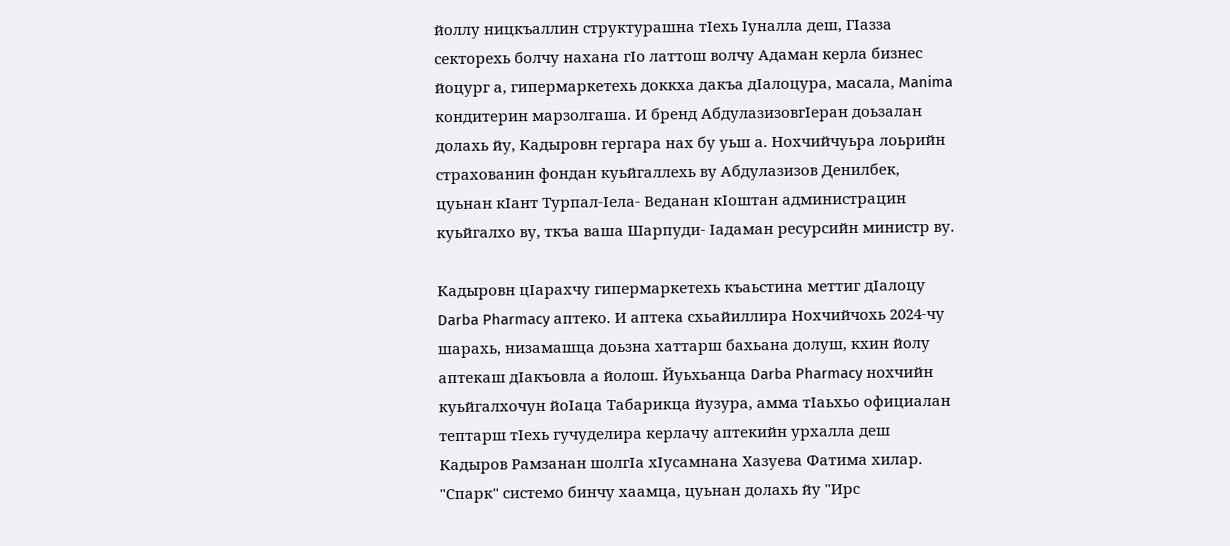йоллу ницкъаллин структурашна тIехь Iуналла деш, ГIазза секторехь болчу нахана гIо латтош волчу Адаман керла бизнес йоцург а, гипермаркетехь доккха дакъа дIалоцура, масала, Manima кондитерин марзолгаша. И бренд АбдулазизовгIеран доьзалан долахь йу, Кадыровн гергара нах бу уьш а. Нохчийчуьра лоьрийн страхованин фондан куьйгаллехь ву Абдулазизов Денилбек, цуьнан кIант Турпал-Iела- Веданан кIоштан администрацин куьйгалхо ву, ткъа ваша Шарпуди- Iадаман ресурсийн министр ву.

Кадыровн цӀарахчу гипермаркетехь къаьстина меттиг дIалоцу Darba Pharmacy аптеко. И аптека схьайиллира Нохчийчохь 2024-чу шарахь, низамашца доьзна хаттарш бахьана долуш, кхин йолу аптекаш дӀакъовла а йолош. Йуьхьанца Darba Pharmacy нохчийн куьйгалхочун йоӀаца Табарикца йузура, амма тӀаьхьо официалан тептарш тӀехь гучуделира керлачу аптекийн урхалла деш Кадыров Рамзанан шолгӀа хӀусамнана Хазуева Фатима хилар. "Спарк" системо бинчу хаамца, цуьнан долахь йу "Ирс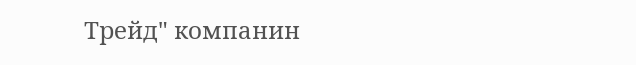Трейд" компанин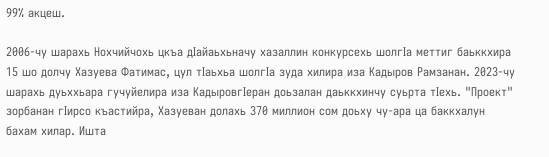99% акцеш.

2006-чу шарахь Нохчийчохь цкъа дIайаьхьначу хазаллин конкурсехь шолгIа меттиг баьккхира 15 шо долчу Хазуева Фатимас, цул тIаьхьа шолгIа зуда хилира иза Кадыров Рамзанан. 2023-чу шарахь дуьххьара гучуйелира иза КадыровгIеран доьзалан даьккхинчу суьрта тIехь. "Проект" зорбанан гIирсо къастийра, Хазуеван долахь 370 миллион сом доьху чу-ара ца баккхалун бахам хилар. Ишта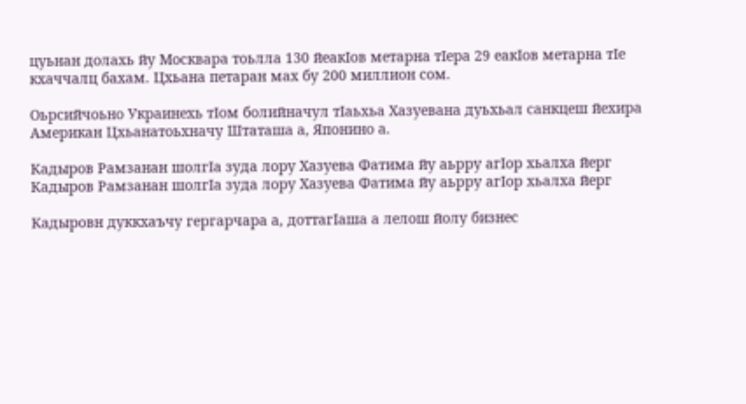цуьнан долахь йу Москвара тоьлла 130 йеакIов метарна тIера 29 еакIов метарна тIе кхаччалц бахам. Цхьана петаран мах бу 200 миллион сом.

Оьрсийчоьно Украинехь тIом болийначул тIаьхьа Хазуевана дуьхьал санкцеш йехира Американ Цхьанатоьхначу Штаташа а, Японино а.

Кадыров Рамзанан шолгIа зуда лору Хазуева Фатима йу аьрру агIор хьалха йерг
Кадыров Рамзанан шолгIа зуда лору Хазуева Фатима йу аьрру агIор хьалха йерг

Кадыровн дуккхаъчу гергарчара а, доттагIаша а лелош йолу бизнес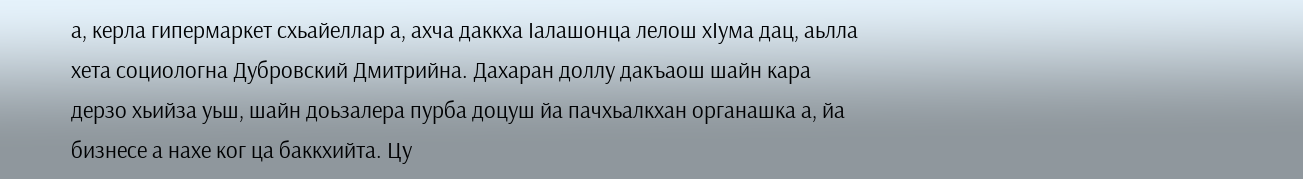а, керла гипермаркет схьайеллар а, ахча даккха Iалашонца лелош хIума дац, аьлла хета социологна Дубровский Дмитрийна. Дахаран доллу дакъаош шайн кара дерзо хьийза уьш, шайн доьзалера пурба доцуш йа пачхьалкхан органашка а, йа бизнесе а нахе ког ца баккхийта. Цу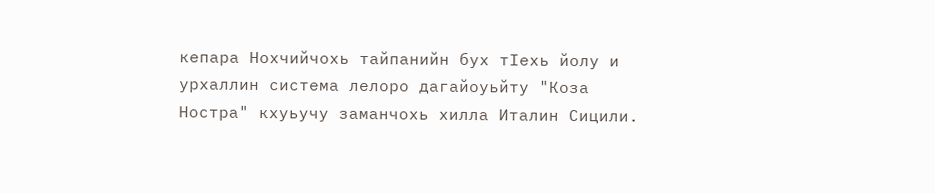кепара Нохчийчохь тайпанийн бух тӀехь йолу и урхаллин система лелоро дагайоуьйту "Коза Ностра" кхуьучу заманчохь хилла Италин Сицили.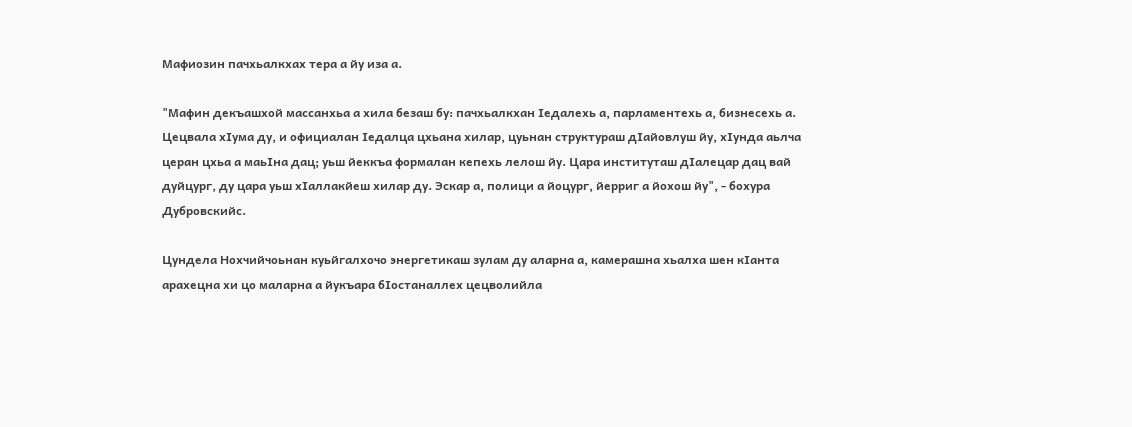Мафиозин пачхьалкхах тера а йу иза а.

"Мафин декъашхой массанхьа а хила безаш бу: пачхьалкхан Iедалехь а, парламентехь а, бизнесехь а. Цецвала хӀума ду, и официалан Ӏедалца цхьана хилар, цуьнан структураш дӀайовлуш йу, хӀунда аьлча церан цхьа а маьӀна дац; уьш йеккъа формалан кепехь лелош йу. Цара институташ дIалецар дац вай дуйцург, ду цара уьш хӀаллакйеш хилар ду. Эскар а, полици а йоцург, йерриг а йохош йу", - бохура Дубровскийс.

Цундела Нохчийчоьнан куьйгалхочо энергетикаш зулам ду аларна а, камерашна хьалха шен кIанта арахецна хи цо маларна а йукъара бIостаналлех цецволийла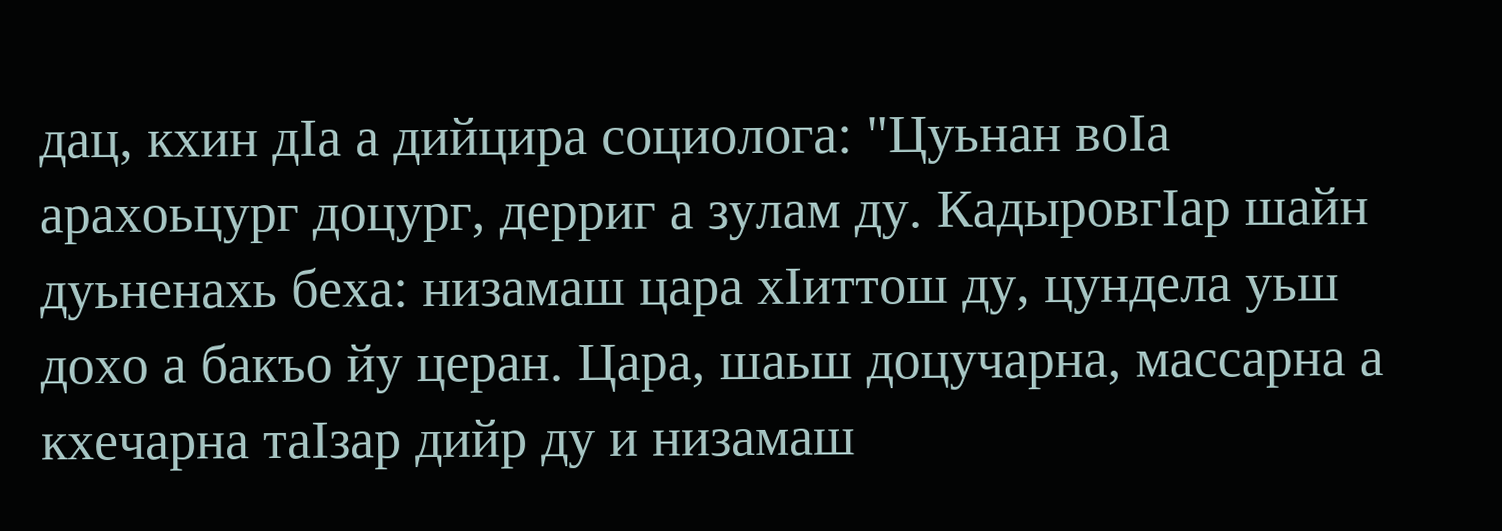дац, кхин дIа а дийцира социолога: "Цуьнан воIа арахоьцург доцург, дерриг а зулам ду. КадыровгIар шайн дуьненахь беха: низамаш цара хIиттош ду, цундела уьш дохо а бакъо йу церан. Цара, шаьш доцучарна, массарна а кхечарна таIзар дийр ду и низамаш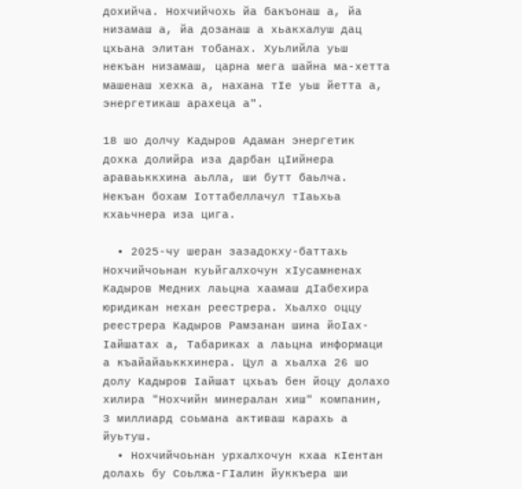дохийча. Нохчийчохь йа бакъонаш а, йа низамаш а, йа дозанаш а хьакхалуш дац цхьана элитан тобанах. Хуьлийла уьш некъан низамаш, царна мега шайна ма-хетта машенаш хехка а, нахана тIе уьш йетта а, энергетикаш арахеца а".

18 шо долчу Кадыров Адаман энергетик дохка долийра иза дарбан цӀийнера араваьккхина аьлла, ши бутт баьлча. Некъан бохам Iоттабеллачул тIаьхьа кхаьчнера иза цига.

  • 2025-чу шеран зазадокху-баттахь Нохчийчоьнан куьйгалхочун хIусамненах Кадыров Медних лаьцна хаамаш дIабехира юридикан нехан реестрера. Хьалхо оццу реестрера Кадыров Рамзанан шина йоIах-Iайшатах а, Табариках а лаьцна информаци а къайайаьккхинера. Цул а хьалха 26 шо долу Кадыров Iайшат цхьаъ бен йоцу долахо хилира "Нохчийн минералан хиш" компанин, 3 миллиард соьмана активаш карахь а йуьтуш.
  • Нохчийчоьнан урхалхочун кхаа кIентан долахь бу Соьлжа-ГIалин йуккъера ши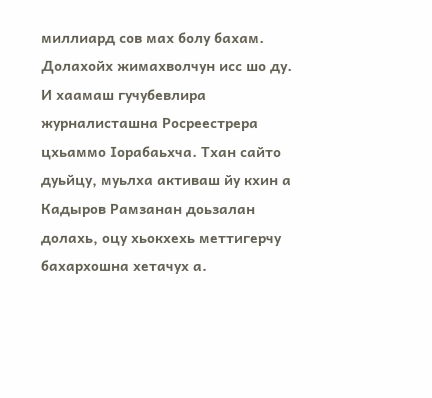миллиард сов мах болу бахам. Долахойх жимахволчун исс шо ду. И хаамаш гучубевлира журналисташна Росреестрера цхьаммо Iорабаьхча. Тхан сайто дуьйцу, муьлха активаш йу кхин а Кадыров Рамзанан доьзалан долахь, оцу хьокхехь меттигерчу бахархошна хетачух а.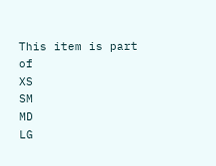This item is part of
XS
SM
MD
LG